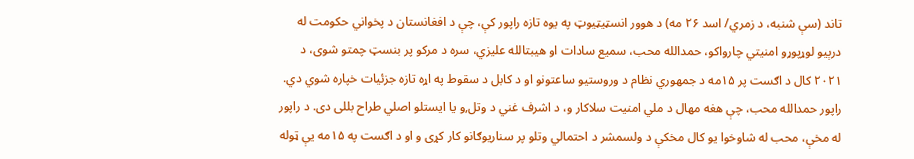تاند (سې شنبه، د زمري/ اسد ۲۶ مه) د هوور انسټیټیوټ په یوه تازه راپور کې، چې د افغانستان د پخواني حکومت له درېیو لوړپوړو امنیتي چارواکو، حمدالله محب، سمیع سادات او هیبتالله علیزي، سره د مرکو پر بنسټ چمتو شوی، د ۲۰۲۱ کال د اګست پر ۱۵مه د جمهوري نظام د وروستیو ساعتونو او د کابل د سقوط په اړه تازه جزئیات خپاره شوي دي.
راپور حمدالله محب، چې هغه مهال د ملي امنیت سلاکار و، د اشرف غني د وتل,و یا ایستلو اصلي طراح بللی دی. د راپور له مخې، محب له شاوخوا یو کال مخکې د ولسمشر د احتمالي وتلو پر سناریوګانو کار کړی و او د اګست په ۱۵مه یې ټوله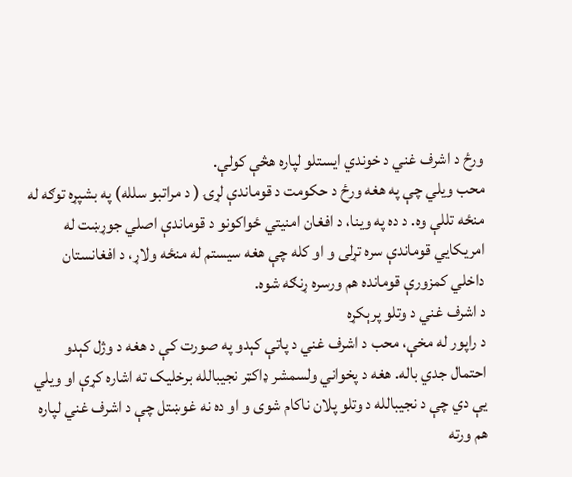ورځ د اشرف غني د خوندي ایستلو لپاره هڅې کولې.
محب ویلي چې په هغه ورځ د حکومت د قوماندې لړۍ ( د مراتبو سلله) په بشپړه توګه له منځه تللې وه. د ده په وینا، د افغان امنیتي ځواکونو د قوماندې اصلي جوړښت له امریکايي قوماندې سره تړلی و او کله چې هغه سیستم له منځه ولاړ، د افغانستان داخلي کمزورې قومانده هم ورسره ړنګه شوه.
د اشرف غني د وتلو پرېکړه
د راپور له مخې، محب د اشرف غني د پاتې کېدو په صورت کې د هغه د وژل کېدو احتمال جدي باله. هغه د پخواني ولسمشر ډاکټر نجیبالله برخلیک ته اشاره کړې او ویلي یې دي چې د نجیبالله د وتلو پلان ناکام شوی و او ده نه غوښتل چې د اشرف غني لپاره هم ورته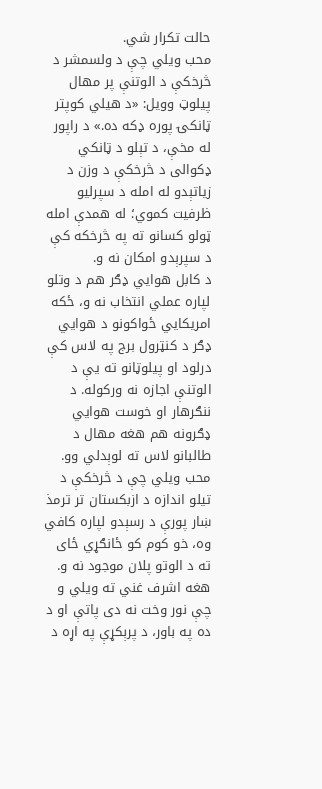حالت تکرار شي.
محب ویلي چې د ولسمشر د څرخکې د الوتنې پر مهال پیلوټ وویل: «د هیلي کوپتر ټانکۍ پوره ډکه ده.» د راپور له مخې، د تېلو د ټانکي ډکوالی د څرخکې د وزن د زیاتېدو له امله د سپرلیو ظرفیت کموي؛ له همدې امله ټولو کسانو ته په څرخکه کې د سپرېدو امکان نه و.
د کابل هوايي ډګر هم د وتلو لپاره عملي انتخاب نه و، ځکه امریکايي ځواکونو د هوايي ډګر د کنټرول برج په لاس کې درلود او پیلوټانو ته یې د الوتنې اجازه نه ورکوله. د ننګرهار او خوست هوايي ډګرونه هم هغه مهال د طالبانو لاس ته لوېدلي وو.
محب ویلي چې د څرخکې د تیلو اندازه د ازبکستان تر ترمذ ښار پورې د رسېدو لپاره کافي وه، خو کوم کو ځانګړي ځای ته د الوتو پلان موجود نه و. هغه اشرف غني ته ویلي و چې نور وخت نه دی پاتې او د ده په باور، د پرېکړې په اړه د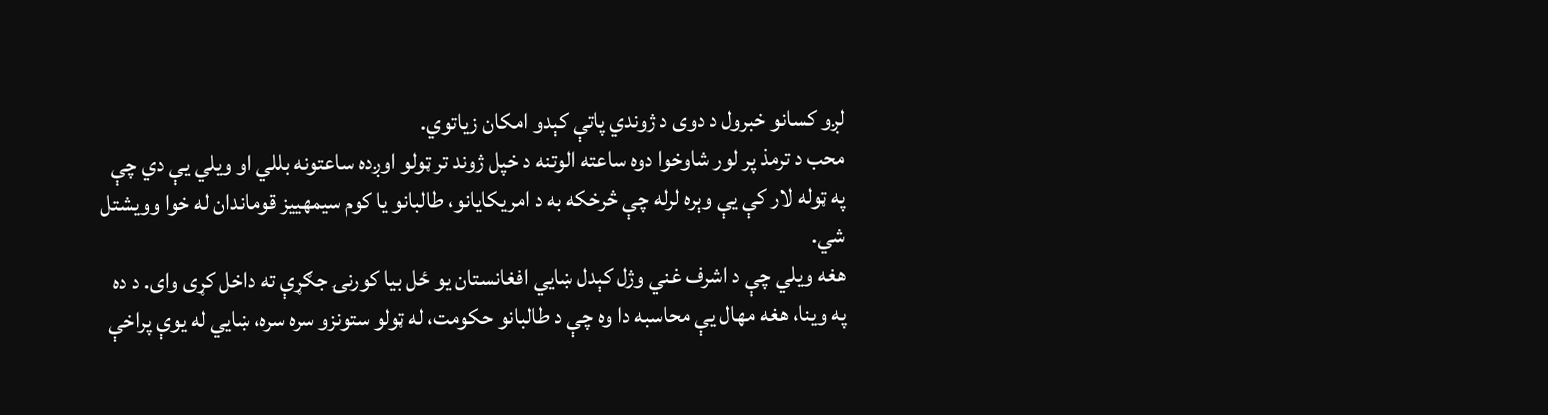لږو کسانو خبرول د دوی د ژوندي پاتې کېدو امکان زیاتوي.
محب د ترمذ پر لور شاوخوا دوه ساعته الوتنه د خپل ژوند تر ټولو اوږده ساعتونه بللي او ویلي یې دي چې په ټوله لار کې یې وېره لرله چې څرخکه به د امریکایانو، طالبانو یا کوم سیمهییز قوماندان له خوا وویشتل شي.
هغه ویلي چې د اشرف غني وژل کېدل ښايي افغانستان یو ځل بیا کورنۍ جګړې ته داخل کړی وای. د ده په وینا، هغه مهال یې محاسبه دا وه چې د طالبانو حکومت، له ټولو ستونزو سره سره، ښايي له یوې پراخې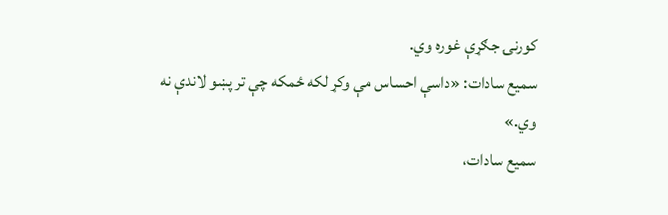کورنۍ جګړې غوره وي.
سمیع سادات: «داسې احساس مې وکړ لکه ځمکه چې تر پښو لاندې نه وي.»
سمیع سادات،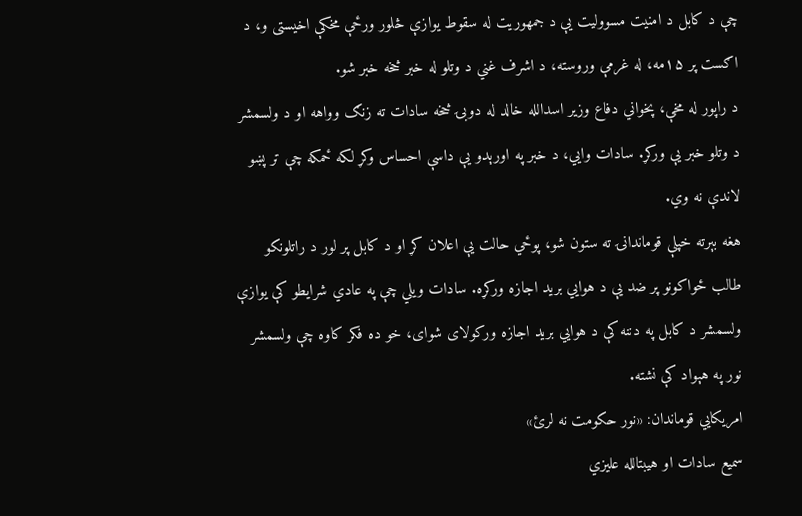چې د کابل د امنیت مسوولیت یې د جمهوریت له سقوط یوازې څلور ورځې مخکې اخیستی و، د اګست پر ۱۵مه، له غرمې وروسته، د اشرف غني د وتلو له خبر څخه خبر شو.
د راپور له مخې، پخواني دفاع وزیر اسدالله خالد له دوبۍ څخه سادات ته زنګ وواهه او د ولسمشر د وتلو خبر یې ورکړ. سادات وايي، د خبر په اورېدو یې داسې احساس وکړ لکه ځمکه چې تر پښو لاندې نه وي.
هغه بېرته خپلې قوماندانۍ ته ستون شو، پوځي حالت یې اعلان کړ او د کابل پر لور د راتلونکو طالب ځواکونو پر ضد یې د هوايي برید اجازه ورکړه. سادات ویلي چې په عادي شرایطو کې یوازې ولسمشر د کابل په دننه کې د هوايي برید اجازه ورکولای شوای، خو ده فکر کاوه چې ولسمشر نور په هېواد کې نشته.
امریکايي قوماندان: «نور حکومت نه لرئ»
سمیع سادات او هیبتالله علیزي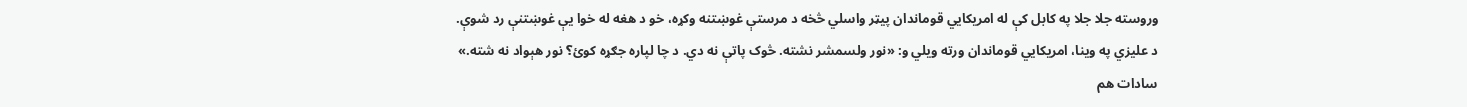وروسته جلا جلا په کابل کې له امریکايي قوماندان پیټر واسلي څخه د مرستې غوښتنه وکړه، خو د هغه له خوا یې غوښتنې رد شوې.
د علیزي په وینا، امریکايي قوماندان ورته ویلي و: «نور ولسمشر نشته. څوک پاتې نه دي. د چا لپاره جګړه کوئ؟ نور هېواد نه شته.»
سادات هم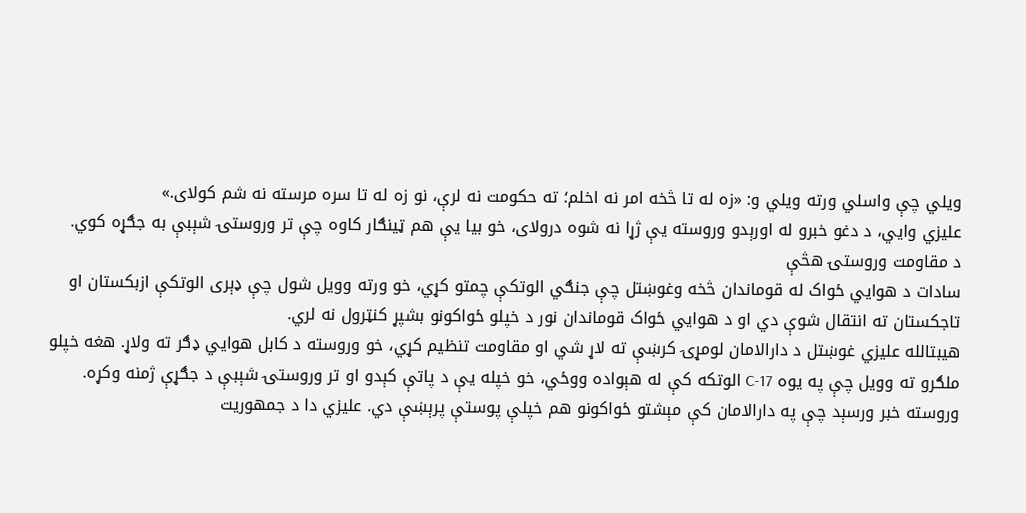ویلي چې واسلي ورته ویلي و: «زه له تا څخه امر نه اخلم؛ ته حکومت نه لرې، نو زه له تا سره مرسته نه شم کولای.»
علیزي وايي، د دغو خبرو له اورېدو وروسته یې ژړا نه شوه درولای، خو بیا یې هم ټینګار کاوه چې تر وروستۍ شېبې به جګړه کوي.
د مقاومت وروستۍ هڅې
سادات د هوايي ځواک له قوماندان څخه وغوښتل چې جنګي الوتکې چمتو کړي، خو ورته وویل شول چې ډېری الوتکې ازبکستان او تاجکستان ته انتقال شوې دي او د هوايي ځواک قوماندان نور د خپلو ځواکونو بشپړ کنټرول نه لري.
هیبتالله علیزي غوښتل د دارالامان لومړۍ کرښې ته لاړ شي او مقاومت تنظیم کړي، خو وروسته د کابل هوايي ډګر ته ولاړ. هغه خپلو ملګرو ته وویل چې په یوه C-17 الوتکه کې له هېواده ووځي، خو خپله یې د پاتې کېدو او تر وروستۍ شېبې د جګړې ژمنه وکړه.
وروسته خبر ورسېد چې په دارالامان کې مېشتو ځواکونو هم خپلې پوستې پرېښې دي. علیزي دا د جمهوریت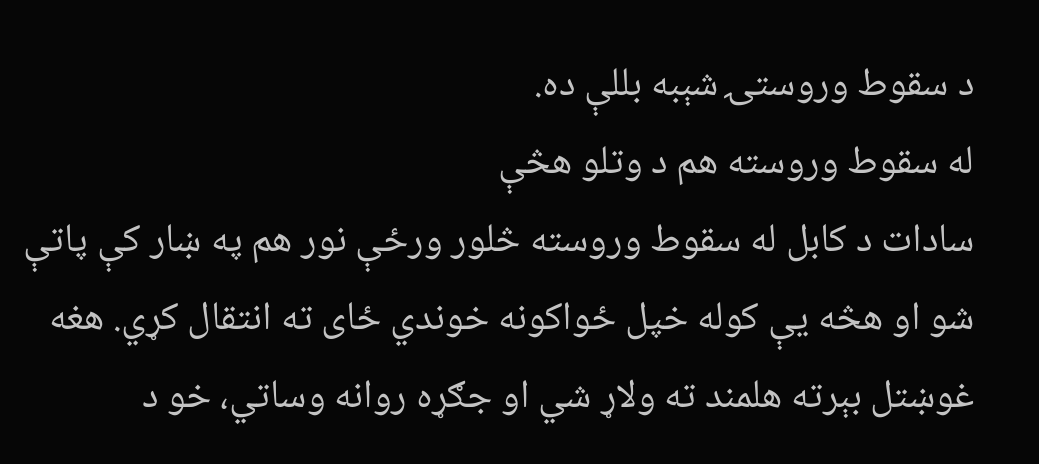د سقوط وروستۍ شېبه بللې ده.
له سقوط وروسته هم د وتلو هڅې
سادات د کابل له سقوط وروسته څلور ورځې نور هم په ښار کې پاتې شو او هڅه یې کوله خپل ځواکونه خوندي ځای ته انتقال کړي. هغه غوښتل بېرته هلمند ته ولاړ شي او جګړه روانه وساتي، خو د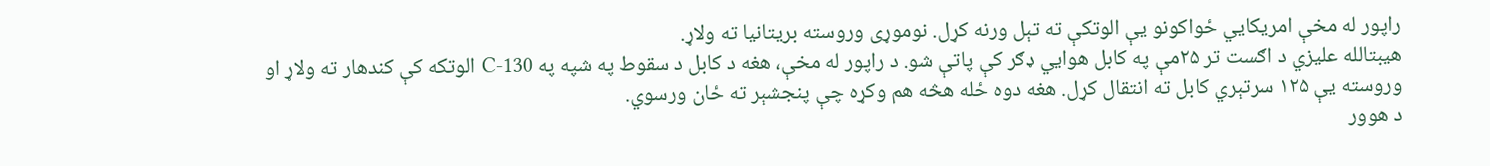راپور له مخې امریکايي ځواکونو یې الوتکې ته تېل ورنه کړل. نوموړی وروسته بریتانیا ته ولاړ.
هیبتالله علیزي د اګست تر ۲۵مې په کابل هوايي ډګر کې پاتې شو. د راپور له مخې، هغه د کابل د سقوط په شپه په C-130 الوتکه کې کندهار ته ولاړ او وروسته یې ۱۲۵ سرتېري کابل ته انتقال کړل. هغه دوه ځله هڅه هم وکړه چې پنجشېر ته ځان ورسوي.
د هوور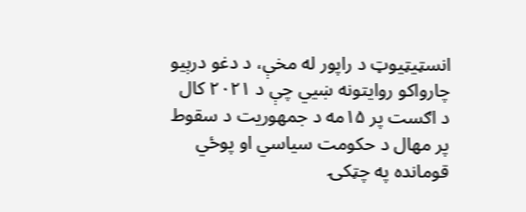انسټیټیوټ د راپور له مخې، د دغو درېیو چارواکو روایتونه ښيي چې د ۲۰۲۱ کال د اګست پر ۱۵مه د جمهوریت د سقوط پر مهال د حکومت سیاسي او پوځي قومانده په چټکۍ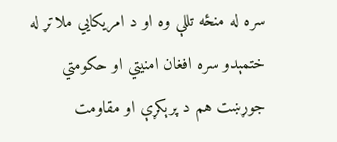سره له منځه تللې وه او د امریکايي ملاتړ له ختمېدو سره افغان امنیتي او حکومتي جوړښت هم د پرېکړې او مقاومت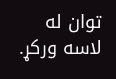توان له لاسه ورکړ.